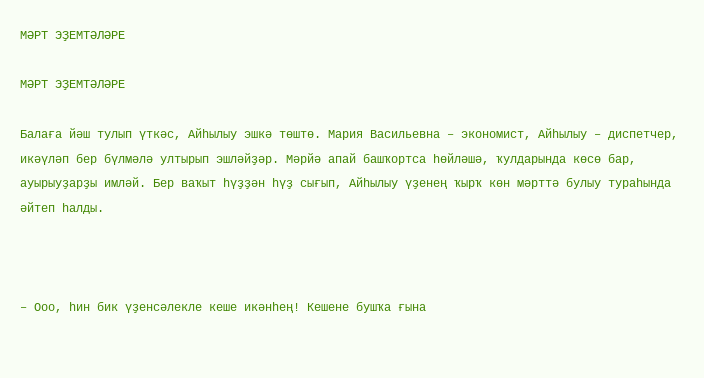МӘРТ ЭҘЕМТӘЛӘРЕ

МӘРТ ЭҘЕМТӘЛӘРЕ

Балаға йәш тулып үткәс, Айһылыу эшкә төштө. Мария Васильевна – экономист, Айһылыу – диспетчер, икәүләп бер бүлмәлә ултырып эшләйҙәр. Мәрйә апай башҡортса һөйләшә, ҡулдарында көсө бар, ауырыуҙарҙы имләй. Бер ваҡыт һүҙҙән һүҙ сығып, Айһылыу үҙенең ҡырҡ көн мәрттә булыу тураһында әйтеп һалды.



– Ооо, һин бик үҙенсәлекле кеше икәнһең! Кешене бушҡа ғына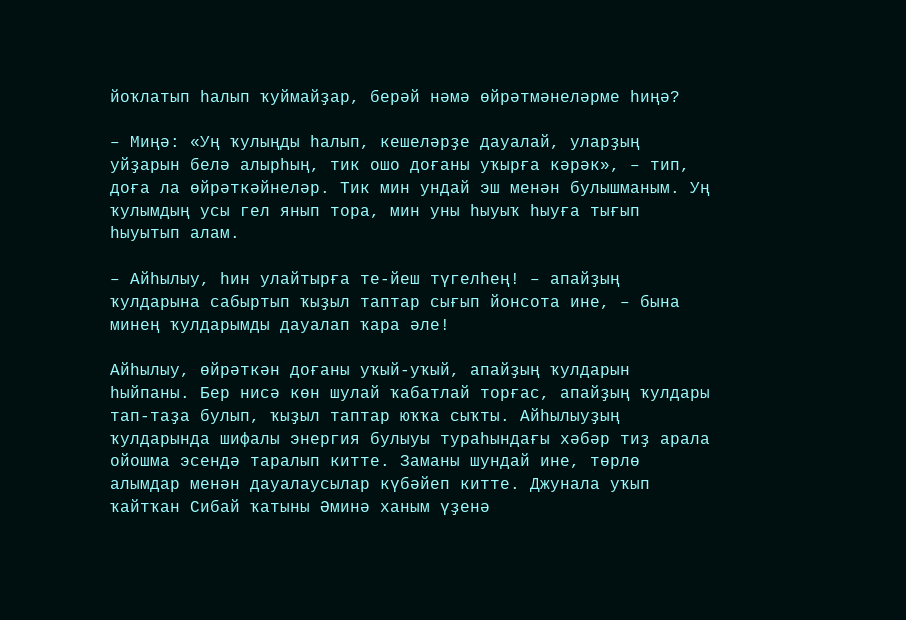йоҡлатып һалып ҡуймайҙар, берәй нәмә өйрәтмәнеләрме һиңә?

– Миңә: «Уң ҡулыңды һалып, кешеләрҙе дауалай, уларҙың уйҙарын белә алырһың, тик ошо доғаны уҡырға кәрәк», – тип, доға ла өйрәткәйнеләр. Тик мин ундай эш менән булышманым. Уң ҡулымдың усы гел янып тора, мин уны һыуыҡ һыуға тығып һыуытып алам.

– Айһылыу, һин улайтырға те-йеш түгелһең! – апайҙың ҡулдарына сабыртып ҡыҙыл таптар сығып йонсота ине, – бына минең ҡулдарымды дауалап ҡара әле!

Айһылыу, өйрәткән доғаны уҡый-уҡый, апайҙың ҡулдарын һыйпаны. Бер нисә көн шулай ҡабатлай торғас, апайҙың ҡулдары тап-таҙа булып, ҡыҙыл таптар юҡҡа сыҡты. Айһылыуҙың ҡулдарында шифалы энергия булыуы тураһындағы хәбәр тиҙ арала ойошма эсендә таралып китте. Заманы шундай ине, төрлө алымдар менән дауалаусылар күбәйеп китте. Джунала уҡып ҡайтҡан Сибай ҡатыны Әминә ханым үҙенә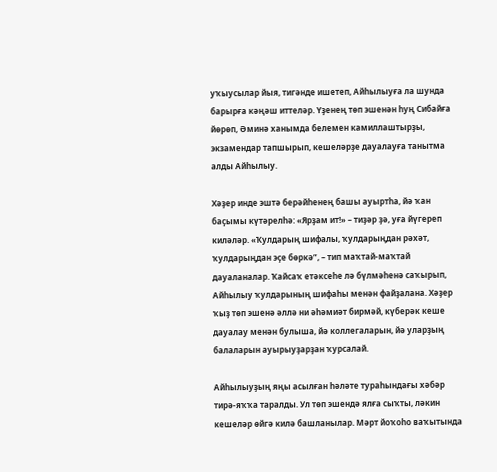уҡыусылар йыя, тигәнде ишетеп, Айһылыуға ла шунда барырға кәңәш иттеләр. Үҙенең төп эшенән һуң Сибайға йөрөп, Әминә ханымда белемен камиллаштырҙы, экзамендар тапшырып, кешеләрҙе дауалауға танытма алды Айһылыу.

Хәҙер инде эштә берәйһенең башы ауыртһа, йә ҡан баҫымы күтәрелһә: «Ярҙам ит!» – тиҙәр ҙә, уға йүгереп киләләр. «Ҡулдарың шифалы, ҡулдарыңдан рәхәт, ҡулдарыңдан эҫе бөркә”, – тип маҡтай-маҡтай дауаланалар. Ҡайсаҡ етәксеһе лә бүлмәһенә саҡырып, Айһылыу ҡулдарының шифаһы менән файҙалана. Хәҙер ҡыҙ төп эшенә әллә ни әһәмиәт бирмәй, күберәк кеше дауалау менән булыша, йә коллегаларын, йә уларҙың балаларын ауырыуҙарҙан ҡурсалай.

Айһылыуҙың яңы асылған һәләте тураһындағы хәбәр тирә-яҡҡа таралды. Ул төп эшендә ялға сыҡты, ләкин кешеләр өйгә килә башланылар. Мәрт йоҡоһо ваҡытында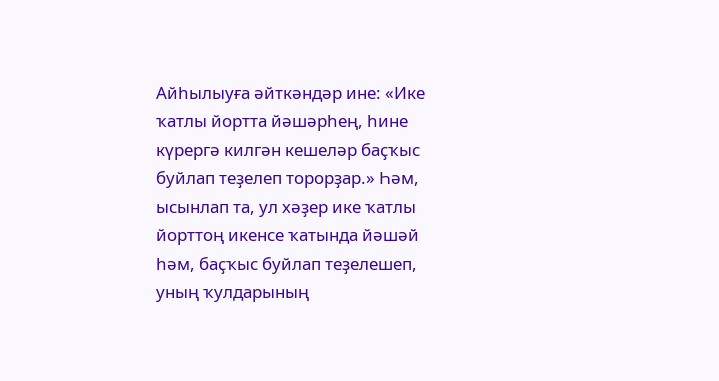Айһылыуға әйткәндәр ине: «Ике ҡатлы йортта йәшәрһең, һине күрергә килгән кешеләр баҫҡыс буйлап теҙелеп торорҙар.» Һәм, ысынлап та, ул хәҙер ике ҡатлы йорттоң икенсе ҡатында йәшәй һәм, баҫҡыс буйлап теҙелешеп, уның ҡулдарының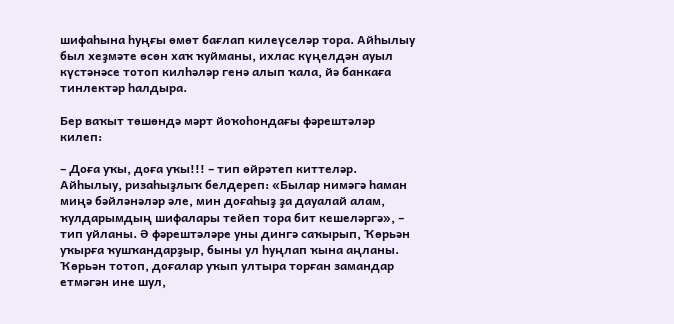шифаһына һуңғы өмөт бағлап килеүселәр тора. Айһылыу был хеҙмәте өсөн хаҡ ҡуйманы, ихлас күңелдән ауыл күстәнәсе тотоп килһәләр генә алып ҡала, йә банкаға тинлектәр һалдыра.

Бер ваҡыт төшөндә мәрт йоҡоһондағы фәрештәләр килеп:

– Доға уҡы, доға уҡы!!! – тип өйрәтеп киттеләр. Айһылыу, ризаһыҙлыҡ белдереп: «Былар нимәгә һаман миңә бәйләнәләр әле, мин доғаһыҙ ҙа дауалай алам, ҡулдарымдың шифалары тейеп тора бит кешеләргә», – тип уйланы. Ә фәрештәләре уны дингә саҡырып, Ҡөрьән уҡырға ҡушҡандарҙыр, быны ул һуңлап ҡына аңланы. Ҡөрьән тотоп, доғалар уҡып ултыра торған замандар етмәгән ине шул,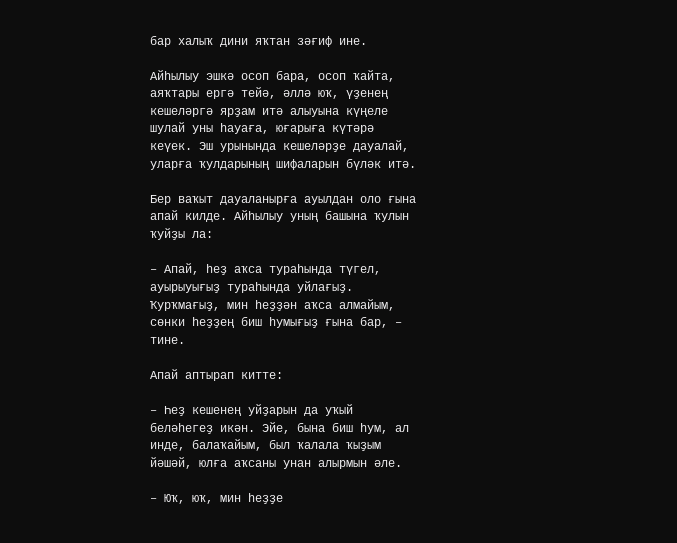бар халыҡ дини яҡтан зәғиф ине.

Айһылыу эшкә осоп бара, осоп ҡайта, аяҡтары ергә тейә, әллә юҡ, үҙенең кешеләргә ярҙам итә алыуына күңеле шулай уны һауаға, юғарыға күтәрә кеүек. Эш урынында кешеләрҙе дауалай, уларға ҡулдарының шифаларын бүләк итә.

Бер ваҡыт дауаланырға ауылдан оло ғына апай килде. Айһылыу уның башына ҡулын ҡуйҙы ла:

– Апай, һеҙ аҡса тураһында түгел, ауырыуығыҙ тураһында уйлағыҙ. Ҡурҡмағыҙ, мин һеҙҙән аҡса алмайым, сөнки һеҙҙең биш һумығыҙ ғына бар, – тине.

Апай аптырап китте:

– Һеҙ кешенең уйҙарын да уҡый беләһегеҙ икән. Эйе, бына биш һум, ал инде, балаҡайым, был ҡалала ҡыҙым йәшәй, юлға аҡсаны унан алырмын әле.

– Юҡ, юҡ, мин һеҙҙе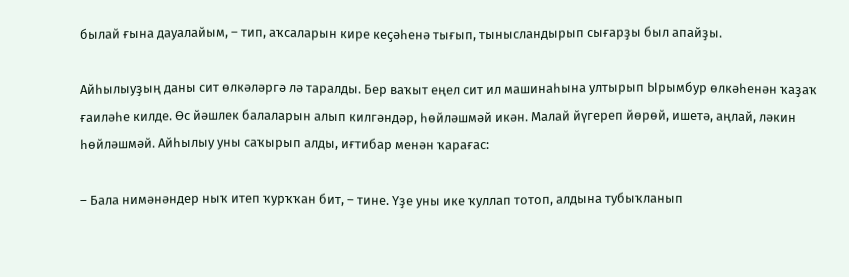былай ғына дауалайым, – тип, аҡсаларын кире кеҫәһенә тығып, тынысландырып сығарҙы был апайҙы.

Айһылыуҙың даны сит өлкәләргә лә таралды. Бер ваҡыт еңел сит ил машинаһына ултырып Ырымбур өлкәһенән ҡаҙаҡ ғаиләһе килде. Өс йәшлек балаларын алып килгәндәр, һөйләшмәй икән. Малай йүгереп йөрөй, ишетә, аңлай, ләкин һөйләшмәй. Айһылыу уны саҡырып алды, иғтибар менән ҡарағас:

– Бала нимәнәндер ныҡ итеп ҡурҡҡан бит, – тине. Үҙе уны ике ҡуллап тотоп, алдына тубыҡланып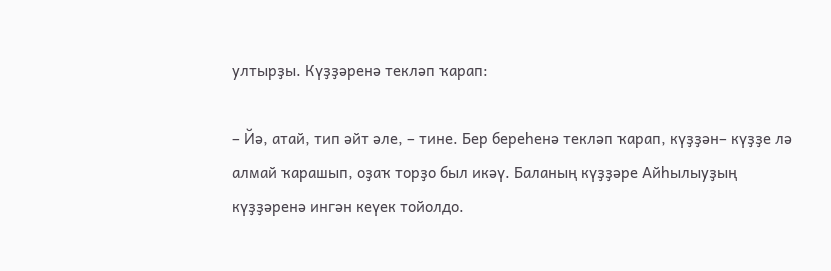ултырҙы. Күҙҙәренә текләп ҡарап:

– Йә, атай, тип әйт әле, – тине. Бер береһенә текләп ҡарап, күҙҙән– күҙҙе лә алмай ҡарашып, оҙаҡ торҙо был икәү. Баланың күҙҙәре Айһылыуҙың күҙҙәренә ингән кеүек тойолдо.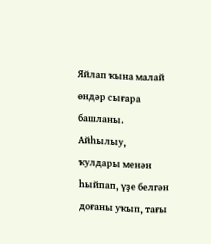Яйлап ҡына малай өндәр сығара башланы. Айһылыу, ҡулдары менән һыйпап, үҙе белгән доғаны уҡып, тағы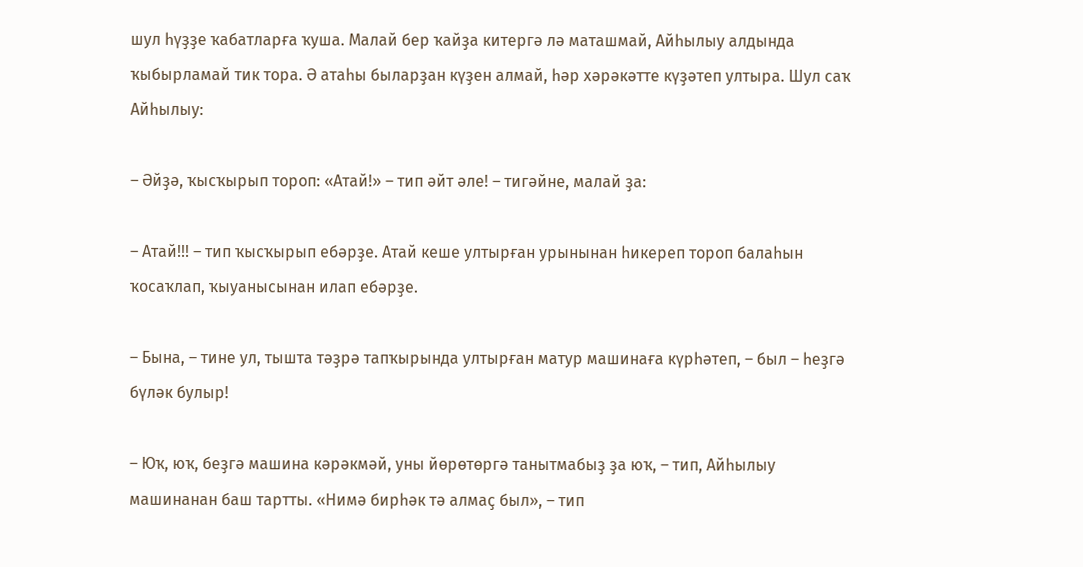шул һүҙҙе ҡабатларға ҡуша. Малай бер ҡайҙа китергә лә маташмай, Айһылыу алдында ҡыбырламай тик тора. Ә атаһы быларҙан күҙен алмай, һәр хәрәкәтте күҙәтеп ултыра. Шул саҡ Айһылыу:

– Әйҙә, ҡысҡырып тороп: «Атай!» – тип әйт әле! – тигәйне, малай ҙа:

– Атай!!! – тип ҡысҡырып ебәрҙе. Атай кеше ултырған урынынан һикереп тороп балаһын ҡосаҡлап, ҡыуанысынан илап ебәрҙе.

– Бына, – тине ул, тышта тәҙрә тапҡырында ултырған матур машинаға күрһәтеп, – был – һеҙгә бүләк булыр!

– Юҡ, юҡ, беҙгә машина кәрәкмәй, уны йөрөтөргә танытмабыҙ ҙа юҡ, – тип, Айһылыу машинанан баш тартты. «Нимә бирһәк тә алмаҫ был», – тип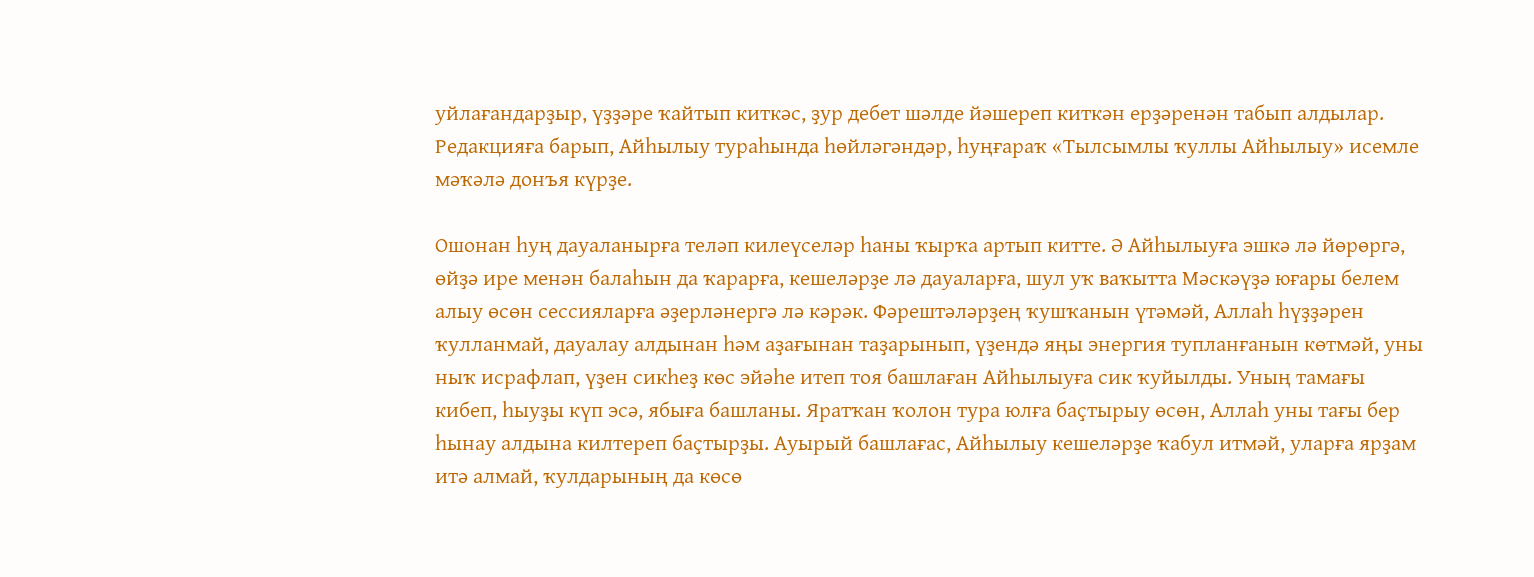уйлағандарҙыр, үҙҙәре ҡайтып киткәс, ҙур дебет шәлде йәшереп киткән ерҙәренән табып алдылар. Редакцияға барып, Айһылыу тураһында һөйләгәндәр, һуңғараҡ «Тылсымлы ҡуллы Айһылыу» исемле мәҡәлә донъя күрҙе.

Ошонан һуң дауаланырға теләп килеүселәр һаны ҡырҡа артып китте. Ә Айһылыуға эшкә лә йөрөргә, өйҙә ире менән балаһын да ҡарарға, кешеләрҙе лә дауаларға, шул уҡ ваҡытта Мәскәүҙә юғары белем алыу өсөн сессияларға әҙерләнергә лә кәрәк. Фәрештәләрҙең ҡушҡанын үтәмәй, Аллаһ һүҙҙәрен ҡулланмай, дауалау алдынан һәм аҙағынан таҙарынып, үҙендә яңы энергия тупланғанын көтмәй, уны ныҡ исрафлап, үҙен сикһеҙ көс эйәһе итеп тоя башлаған Айһылыуға сик ҡуйылды. Уның тамағы кибеп, һыуҙы күп эсә, ябыға башланы. Яратҡан ҡолон тура юлға баҫтырыу өсөн, Аллаһ уны тағы бер һынау алдына килтереп баҫтырҙы. Ауырый башлағас, Айһылыу кешеләрҙе ҡабул итмәй, уларға ярҙам итә алмай, ҡулдарының да көсө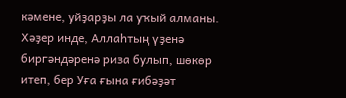кәмене, уйҙарҙы ла уҡый алманы. Хәҙер инде, Аллаһтың үҙенә биргәндәренә риза булып, шөкөр итеп, бер Уға ғына ғибәҙәт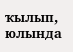ҡылып, юлында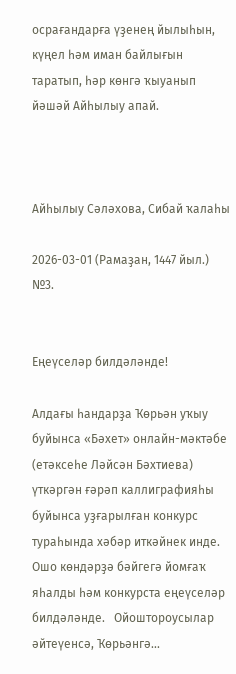осрағандарға үҙенең йылыһын, күңел һәм иман байлығын таратып, һәр көнгә ҡыуанып йәшәй Айһылыу апай.



Айһылыу Сәләхова, Сибай ҡалаһы

2026-03-01 (Рамаҙан, 1447 йыл.) №3.


Еңеүселәр билдәләнде!

Алдағы һандарҙа Ҡөрьән уҡыу буйынса «Бәхет» онлайн-мәктәбе (етәксеһе Ләйсән Бәхтиева) үткәргән ғәрәп каллиграфияһы буйынса уҙғарылған конкурс тураһында хәбәр иткәйнек инде. Ошо көндәрҙә бәйгегә йомғаҡ яһалды һәм конкурста еңеүселәр билдәләнде.   Ойоштороусылар әйтеүенсә, Ҡөрьәнгә...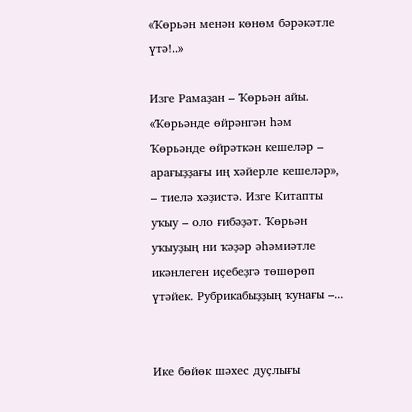«Ҡөрьән менән көнөм бәрәкәтле үтә!..»

Изге Рамаҙан – Ҡөрьән айы. «Ҡөрьәнде өйрәнгән һәм Ҡөрьәнде өйрәткән кешеләр – арағыҙҙағы иң хәйерле кешеләр», – тиелә хәҙистә. Изге Китапты уҡыу – оло ғибәҙәт. Ҡөрьән уҡыуҙың ни ҡәҙәр әһәмиәтле икәнлеген иҫебеҙгә төшөрөп үтәйек. Рубрикабыҙҙың ҡунағы –...


Ике бөйөк шәхес дуҫлығы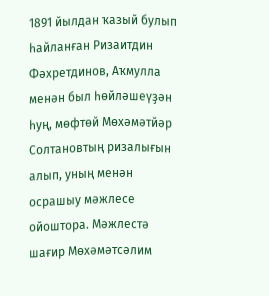1891 йылдан ҡазый булып һайланған Ризаитдин Фәхретдинов, Аҡмулла менән был һөйләшеүҙән һуң, мөфтөй Мөхәмәтйәр Солтановтың ризалығын алып, уның менән осрашыу мәжлесе ойоштора. Мәжлестә шағир Мөхәмәтсәлим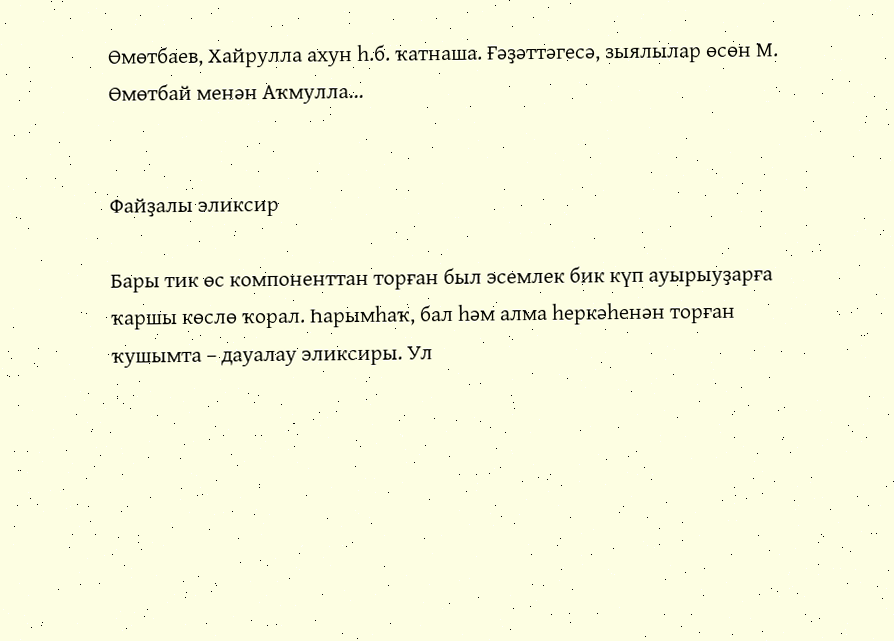Өмөтбаев, Хайрулла ахун һ.б. ҡатнаша. Ғәҙәттәгесә, зыялылар өсөн М. Өмөтбай менән Аҡмулла...


Файҙалы эликсир

Бары тик өс компоненттан торған был эсемлек бик күп ауырыуҙарға ҡаршы көслө ҡорал. Һарымһаҡ, бал һәм алма һеркәһенән торған ҡушымта – дауалау эликсиры. Ул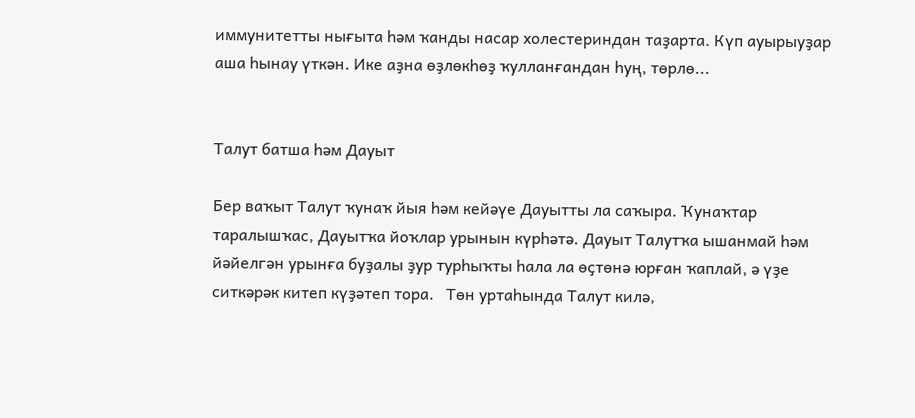иммунитетты нығыта һәм ҡанды насар холестериндан таҙарта. Күп ауырыуҙар аша һынау үткән. Ике аҙна өҙлөкһөҙ ҡулланғандан һуң, төрлө...


Талут батша һәм Дауыт

Бер ваҡыт Талут ҡунаҡ йыя һәм кейәүе Дауытты ла саҡыра. Ҡунаҡтар таралышҡас, Дауытҡа йоҡлар урынын күрһәтә. Дауыт Талутҡа ышанмай һәм йәйелгән урынға буҙалы ҙур турһыҡты һала ла өҫтөнә юрған ҡаплай, ә үҙе ситкәрәк китеп күҙәтеп тора.   Төн уртаһында Талут килә,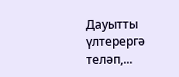Дауытты үлтерергә теләп,...